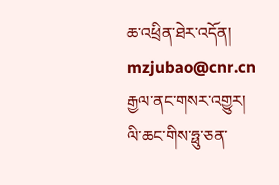ཆ་འཕྲིན་ཐེར་འདོན། mzjubao@cnr.cn
རྒྱལ་ནང་གསར་འགྱུར།
ལི་ཆང་གིས་ཧྥུ་ཅན་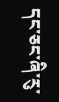དང་ཅང་ཞི་རུ་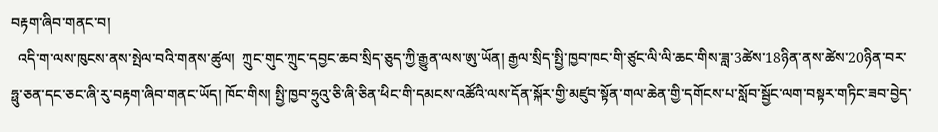བརྟག་ཞིབ་གནང་བ།
  འདི་ག་ལས་ཁུངས་ནས་སྤེལ་བའི་གནས་ཚུལ།  ཀྲུང་གུང་ཀྲུང་དབྱང་ཆབ་སྲིད་ཅུད་ཀྱི་རྒྱུན་ལས་ཨུ་ཡོན། རྒྱལ་སྲིད་སྤྱི་ཁྱབ་ཁང་གི་ཙུང་ལི་ལི་ཆང་གིས་ཟླ་3ཚེས་18ཉིན་ནས་ཚེས་20ཉིན་བར་ཧྥུ་ཅན་དང་ཅང་ཞི་རུ་བརྟག་ཞིབ་གནང་ཡོད། ཁོང་གིས། སྤྱི་ཁྱབ་ཧྲུའུ་ཅི་ཞི་ཅིན་ཕིང་གི་དམངས་འཚོའི་ལས་དོན་སྐོར་གྱི་མཛུབ་སྟོན་གལ་ཆེན་གྱི་དགོངས་པ་སློབ་སྦྱོང་ལག་བསྟར་གཏིང་ཟབ་བྱེད་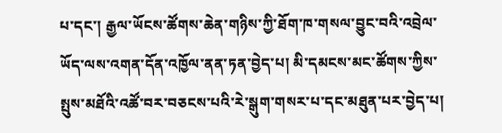པ་དང་། རྒྱལ་ཡོངས་ཚོགས་ཆེན་གཉིས་ཀྱི་ཐོག་ཁ་གསལ་བྱུང་བའི་འབྲེལ་ཡོད་ལས་འགན་དོན་འཁྱོལ་ནན་ཏན་བྱེད་པ། མི་དམངས་མང་ཚོགས་ཀྱིས་སྤུས་མཐོའི་འཚོ་བར་བཅངས་པའི་རེ་སྒུག་གསར་པ་དང་མཐུན་པར་བྱེད་པ།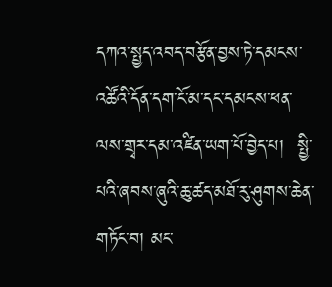དཀའ་སྤྱད་འབད་བརྩོན་བྱས་ཏེ་དམངས་འཚོའི་དོན་དག་ངོ་མ་དང་དམངས་ཕན་ལས་གྲྭར་དམ་འཛིན་ཡག་པོ་བྱེད་པ།  སྤྱི་པའི་ཞབས་ཞུའི་ཆུ་ཚད་མཐོ་རུ་ཤུགས་ཆེན་གཏོང་བ། མང་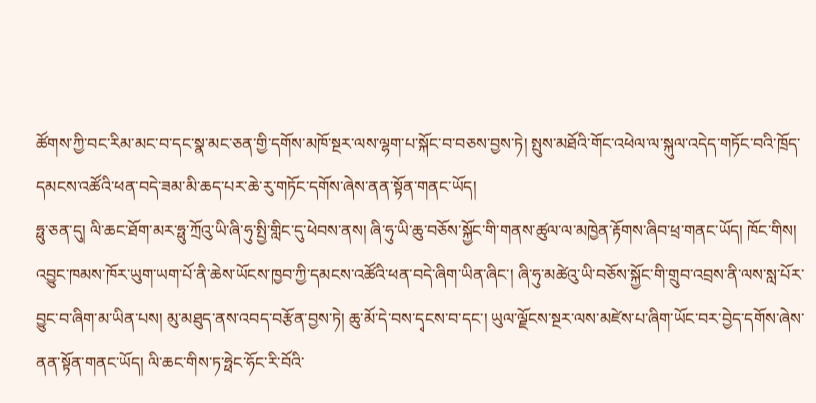ཚོགས་ཀྱི་བང་རིམ་མང་བ་དང་སྣ་མང་ཅན་གྱི་དགོས་མཁོ་སྔར་ལས་ལྷག་པ་སྐོང་བ་བཅས་བྱས་ཏེ། སྤུས་མཐོའི་གོང་འཕེལ་ལ་སྐུལ་འདེད་གཏོང་བའི་ཁྲོད་དམངས་འཚོའི་ཕན་བདེ་ཟམ་མི་ཆད་པར་ཆེ་རུ་གཏོང་དགོས་ཞེས་ནན་སྟོན་གནང་ཡོད།
ཧྥུ་ཅན་དུ། ལི་ཆང་ཐོག་མར་ཧྥུ་ཀྲོའུ་ཡི་ཞི་ཧུ་སྤྱི་གླིང་དུ་ཕེབས་ནས། ཞི་ཧུ་ཡི་ཆུ་བཅོས་སྐྱོང་གི་གནས་ཚུལ་ལ་མཁྱེན་རྟོགས་ཞིབ་ཕྲ་གནང་ཡོད། ཁོང་གིས། འབྱུང་ཁམས་ཁོར་ཡུག་ཡག་པོ་ནི་ཆེས་ཡོངས་ཁྱབ་ཀྱི་དམངས་འཚོའི་ཕན་བདེ་ཞིག་ཡིན་ཞིང་། ཞི་ཧུ་མཚེའུ་ཡི་བཅོས་སྐྱོང་གི་གྲུབ་འབྲས་ནི་ལས་སླ་པོར་བྱུང་བ་ཞིག་མ་ཡིན་པས། མུ་མཐུད་ནས་འབད་བརྩོན་བྱས་ཏེ། ཆུ་མོ་དེ་བས་དྭངས་བ་དང་། ཡུལ་ལྗོངས་སྔར་ལས་མཛེས་པ་ཞིག་ཡོང་བར་བྱེད་དགོས་ཞེས་ནན་སྟོན་གནང་ཡོད། ལི་ཆང་གིས་ཏ་ཧྥེང་ཧོང་རི་བོའི་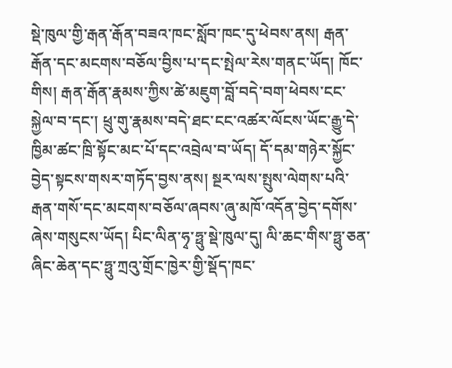སྡེ་ཁུལ་གྱི་རྒན་རྒོན་བཟའ་ཁང་སློབ་ཁང་དུ་ཕེབས་ནས། རྒན་རྒོན་དང་མངགས་བཅོལ་བྱིས་པ་དང་སྤེལ་རེས་གནང་ཡོད། ཁོང་གིས། རྒན་རྒོན་རྣམས་ཀྱིས་ཚེ་མཇུག་བློ་བདེ་བག་ཕེབས་ངང་སྐྱེལ་བ་དང་། ཕྲུ་གུ་རྣམས་བདེ་ཐང་ངང་འཚར་ལོངས་ཡོང་རྒྱུ་དེ་ཁྱིམ་ཚང་ཁྲི་སྟོང་མང་པོ་དང་འབྲེལ་བ་ཡོད། དོ་དམ་གཉེར་སྐྱོང་བྱེད་སྟངས་གསར་གཏོད་བྱས་ནས། སྔར་ལས་སྤུས་ལེགས་པའི་རྒན་གསོ་དང་མངགས་བཅོལ་ཞབས་ཞུ་མཁོ་འདོན་བྱེད་དགོས་ཞེས་གསུངས་ཡོད། པིང་ལིན་ཧྭ་ཧྥུ་སྡེ་ཁུལ་དུ། ལི་ཆང་གིས་ཧྥུ་ཅན་ཞིང་ཆེན་དང་ཧྥུ་ཀྲའུ་གྲོང་ཁྱེར་གྱི་སྡོད་ཁང་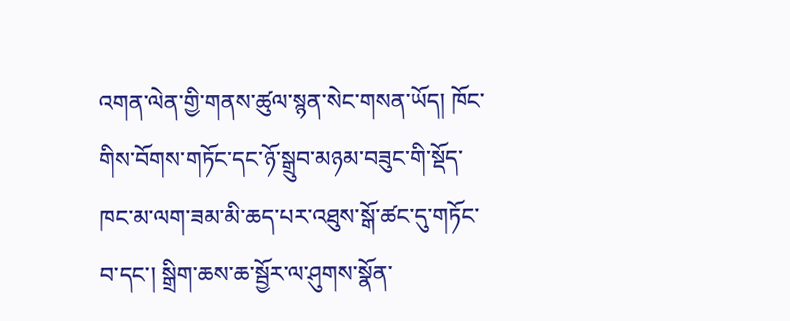འགན་ལེན་གྱི་གནས་ཚུལ་སྙན་སེང་གསན་ཡོད། ཁོང་གིས་བོགས་གཏོང་དང་ཉོ་སྒྲུབ་མཉམ་བཟུང་གི་སྡོད་ཁང་མ་ལག་ཟམ་མི་ཆད་པར་འཐུས་སྒོ་ཚང་དུ་གཏོང་བ་དང་། སྒྲིག་ཆས་ཆ་སྦྱོར་ལ་ཤུགས་སྣོན་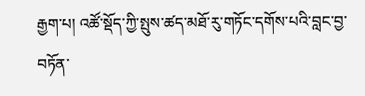རྒྱག་པ། འཚོ་སྡོད་ཀྱི་སྤུས་ཚད་མཐོ་རུ་གཏོང་དགོས་པའི་བླང་བྱ་བཏོན་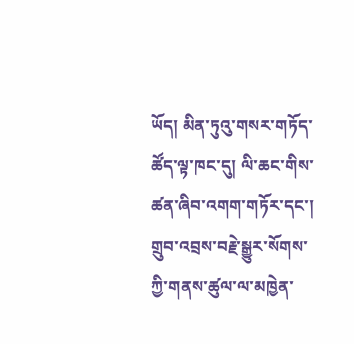ཡོད། མིན་ཏུའུ་གསར་གཏོད་ཚོད་ལྟ་ཁང་དུ། ལི་ཆང་གིས་ཚན་ཞིབ་འགག་གཏོར་དང་། གྲུབ་འབྲས་བརྗེ་སྒྱུར་སོགས་ཀྱི་གནས་ཚུལ་ལ་མཁྱེན་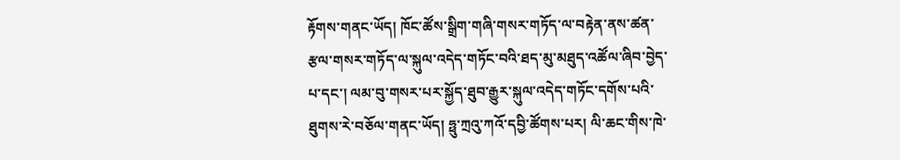རྟོགས་གནང་ཡོད། ཁོང་ཚོས་སྒྲིག་གཞི་གསར་གཏོད་ལ་བརྟེན་ནས་ཚན་རྩལ་གསར་གཏོད་ལ་སྐུལ་འདེད་གཏོང་བའི་ཐད་མུ་མཐུད་འཚོལ་ཞིབ་བྱེད་པ་དང་། ལམ་བུ་གསར་པར་སྐྱོད་ཐུབ་རྒྱུར་སྐུལ་འདེད་གཏོང་དགོས་པའི་ཐུགས་རེ་བཅོལ་གནང་ཡོད། ཧྥུ་ཀྲའུ་ཀའོ་དབྱི་ཚོགས་པར། ལི་ཆང་གིས་ཁེ་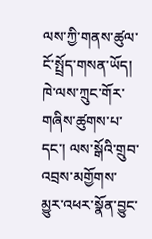ལས་ཀྱི་གནས་ཚུལ་ངོ་སྤྲོད་གསན་ཡོད། ཁེ་ལས་ཀྲུང་གོར་གཞིས་ཚུགས་པ་དང་། ལས་སྒོའི་གྲུབ་འབྲས་མགྱོགས་མྱུར་འཕར་སྣོན་བྱུང་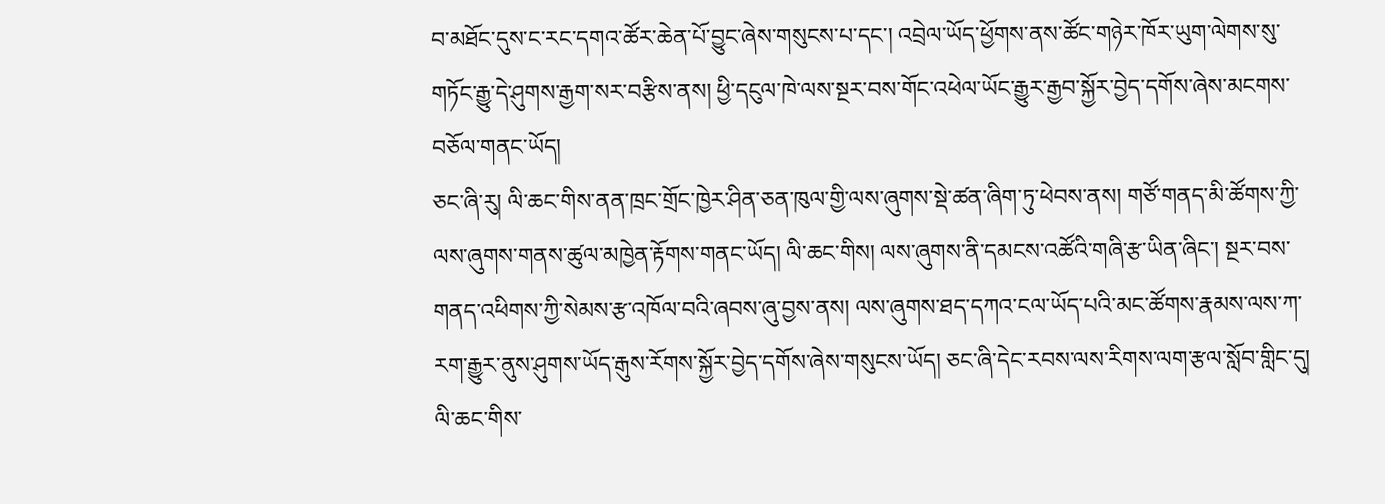བ་མཐོང་དུས་ང་རང་དགའ་ཚོར་ཆེན་པོ་བྱུང་ཞེས་གསུངས་པ་དང་། འབྲེལ་ཡོད་ཕྱོགས་ནས་ཚོང་གཉེར་ཁོར་ཡུག་ལེགས་སུ་གཏོང་རྒྱུ་དེ་ཤུགས་རྒྱག་སར་བརྩིས་ནས། ཕྱི་དངུལ་ཁེ་ལས་སྔར་བས་གོང་འཕེལ་ཡོང་རྒྱུར་རྒྱབ་སྐྱོར་བྱེད་དགོས་ཞེས་མངགས་བཅོལ་གནང་ཡོད།
ཅང་ཞི་རུ། ལི་ཆང་གིས་ནན་ཁྲང་གྲོང་ཁྱེར་ཤིན་ཅན་ཁུལ་གྱི་ལས་ཞུགས་སྡེ་ཚན་ཞིག་ཏུ་ཕེབས་ནས། གཙོ་གནད་མི་ཚོགས་ཀྱི་ལས་ཞུགས་གནས་ཚུལ་མཁྱེན་རྟོགས་གནང་ཡོད། ལི་ཆང་གིས། ལས་ཞུགས་ནི་དམངས་འཚོའི་གཞི་རྩ་ཡིན་ཞིང་། སྔར་བས་གནད་འཕིགས་ཀྱི་སེམས་རྩ་འཁོལ་བའི་ཞབས་ཞུ་བྱས་ནས། ལས་ཞུགས་ཐད་དཀའ་ངལ་ཡོད་པའི་མང་ཚོགས་རྣམས་ལས་ཀ་རག་རྒྱུར་ནུས་ཤུགས་ཡོད་རྒུས་རོགས་སྐྱོར་བྱེད་དགོས་ཞེས་གསུངས་ཡོད། ཅང་ཞི་དེང་རབས་ལས་རིགས་ལག་རྩལ་སློབ་གླིང་དུ། ལི་ཆང་གིས་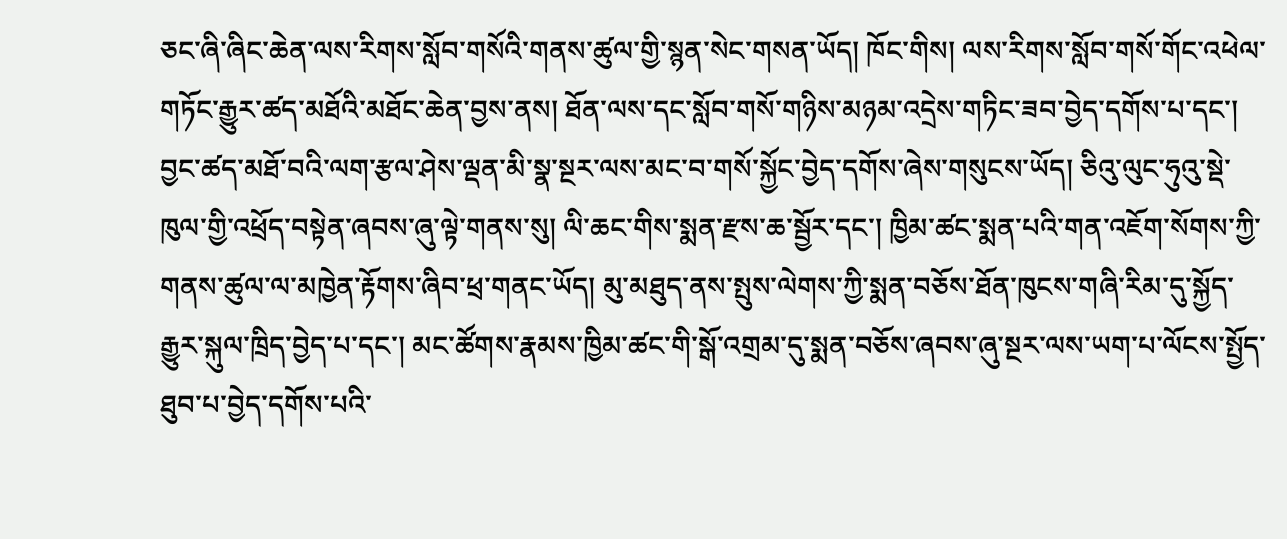ཅང་ཞི་ཞིང་ཆེན་ལས་རིགས་སློབ་གསོའི་གནས་ཚུལ་གྱི་སྙན་སེང་གསན་ཡོད། ཁོང་གིས། ལས་རིགས་སློབ་གསོ་གོང་འཕེལ་གཏོང་རྒྱུར་ཚད་མཐོའི་མཐོང་ཆེན་བྱས་ནས། ཐོན་ལས་དང་སློབ་གསོ་གཉིས་མཉམ་འདྲེས་གཏིང་ཟབ་བྱེད་དགོས་པ་དང་། བྱང་ཚད་མཐོ་བའི་ལག་རྩལ་ཤེས་ལྡན་མི་སྣ་སྔར་ལས་མང་བ་གསོ་སྐྱོང་བྱེད་དགོས་ཞེས་གསུངས་ཡོད། ཅིའུ་ལུང་ཧུའུ་སྡེ་ཁུལ་གྱི་འཕྲོད་བསྟེན་ཞབས་ཞུ་ལྟེ་གནས་སུ། ལི་ཆང་གིས་སྨན་རྫས་ཆ་སྦྱོར་དང་། ཁྱིམ་ཚང་སྨན་པའི་གན་འཇོག་སོགས་ཀྱི་གནས་ཚུལ་ལ་མཁྱེན་རྟོགས་ཞིབ་ཕྲ་གནང་ཡོད། མུ་མཐུད་ནས་སྤུས་ལེགས་ཀྱི་སྨན་བཅོས་ཐོན་ཁུངས་གཞི་རིམ་དུ་སྐྱོད་རྒྱུར་སྐུལ་ཁྲིད་བྱེད་པ་དང་། མང་ཚོགས་རྣམས་ཁྱིམ་ཚང་གི་སྒོ་འགྲམ་དུ་སྨན་བཅོས་ཞབས་ཞུ་སྔར་ལས་ཡག་པ་ལོངས་སྤྱོད་ཐུབ་པ་བྱེད་དགོས་པའི་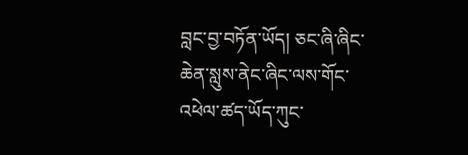བླང་བྱ་བཏོན་ཡོད། ཅང་ཞི་ཞིང་ཆེན་སླུས་ནེང་ཞིང་ལས་གོང་འཕེལ་ཚད་ཡོད་ཀུང་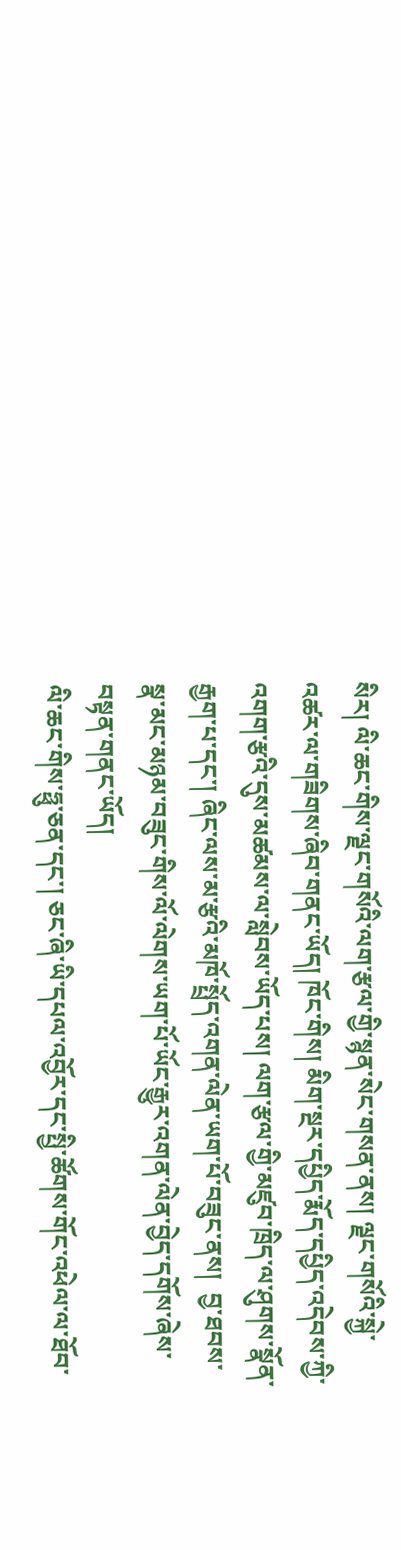སིར། ལི་ཆང་གིས་ལྗང་གསོའི་ལག་རྩལ་གྱི་སྙན་སེང་གསན་ནས། ལྗང་གསོའི་སྐྱེ་འཚར་ལ་གཟིགས་ཞིབ་གནང་ཡོད། ཁོང་གིས། མིག་སྔར་དཔྱིད་རྨོད་དཔྱིད་འདེབས་ཀྱི་འགག་རྩའི་དུས་མཚམས་ལ་སླེབས་ཡོད་པས། ལག་རྩལ་གྱི་མཛུབ་ཁྲིད་ལ་ཤུགས་སྣོན་རྒྱག་པ་དང་། ཞིང་ལས་མ་རྩའི་མཁོ་སྤྲོད་འགན་ལེན་ཡག་པོ་བཟུང་ནས།  བྱ་ཐབས་སྣ་མང་མཉམ་བཟུང་གིས་ལོ་ལེགས་ཡག་པོ་ཡོང་རྒྱུར་འགན་ལེན་བྱེད་དགོས་ཞེས་བསྟན་གནང་ཡོད།
ལི་ཆང་གིས་ཧྥུ་ཅན་དང་། ཅང་ཞི་ཡི་དཔལ་འབྱོར་དང་སྤྱི་ཚོགས་གོང་འཕེལ་ལ་ཐོབ་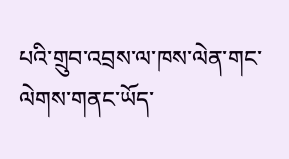པའི་གྲུབ་འབྲས་ལ་ཁས་ལེན་གང་ལེགས་གནང་ཡོད་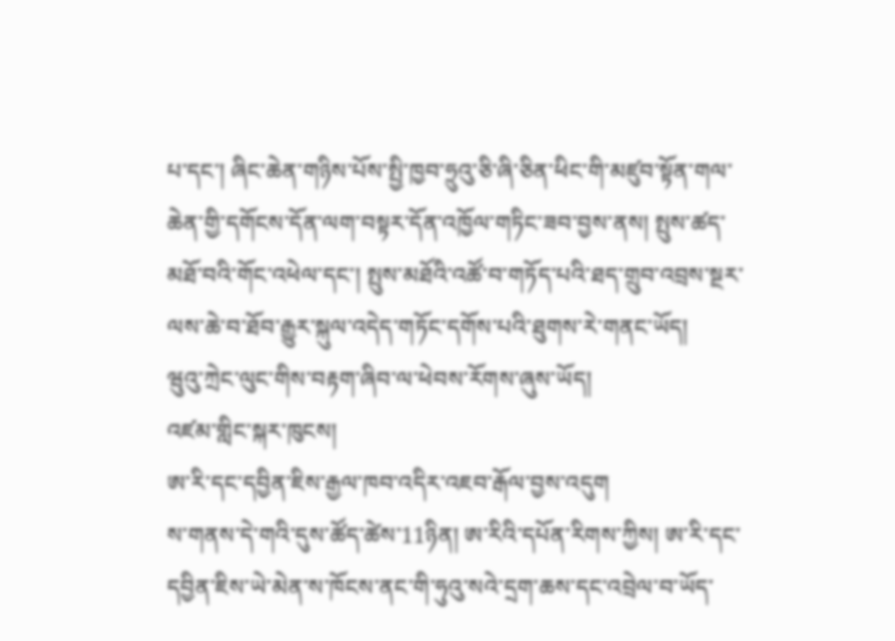པ་དང་། ཞིང་ཆེན་གཉིས་པོས་སྤྱི་ཁྱབ་ཧྲུའུ་ཅི་ཞི་ཅིན་ཕིང་གི་མཛུབ་སྟོན་གལ་ཆེན་གྱི་དགོངས་དོན་ལག་བསྟར་དོན་འཁྱོལ་གཏིང་ཟབ་བྱས་ནས། སྤུས་ཚད་མཐོ་བའི་གོང་འཕེལ་དང་། སྤུས་མཐོའི་འཚོ་བ་གཏོད་པའི་ཐད་གྲུབ་འབྲས་སྔར་ལས་ཆེ་བ་ཐོབ་རྒྱུར་སྐུལ་འདེད་གཏོང་དགོས་པའི་ཐུགས་རེ་གནང་ཡོད།
ཝུའུ་ཀྲེང་ལུང་གིས་བརྟག་ཞིབ་ལ་ཕེབས་རོགས་ཞུས་ཡོད།
འཛམ་གླིང་སྐར་ཁུངས།
ཨ་རི་དང་དབྱིན་ཇིས་རྒྱལ་ཁབ་འདིར་འཇབ་རྒོལ་བྱས་འདུག
ས་གནས་དེ་གའི་དུས་ཚོད་ཚེས་11ཉིན། ཨ་རིའི་དཔོན་རིགས་ཀྱིས། ཨ་རི་དང་དབྱིན་ཇིས་ཡེ་མེན་ས་ཁོངས་ནང་གི་ཧུའུ་སའེ་དྲག་ཆས་དང་འབྲེལ་བ་ཡོད་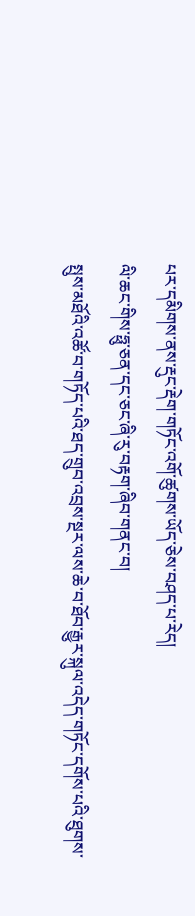པར་དམིགས་ནས་རྡུང་རྡེག་གཏོང་འགོ་ཚུགས་ཡོད་ཅེས་བཤད་པ་རེད།
ལི་ཆང་གིས་ཧྥུ་ཅན་དང་ཅང་ཞི་རུ་བརྟག་ཞིབ་གནང་བ།
སྤུས་མཐོའི་འཚོ་བ་གཏོད་པའི་ཐད་གྲུབ་འབྲས་སྔར་ལས་ཆེ་བ་ཐོབ་རྒྱུར་སྐུལ་འདེད་གཏོང་དགོས་པའི་ཐུགས་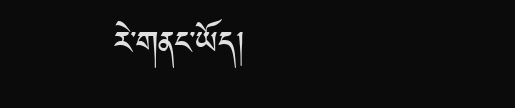རེ་གནང་ཡོད།